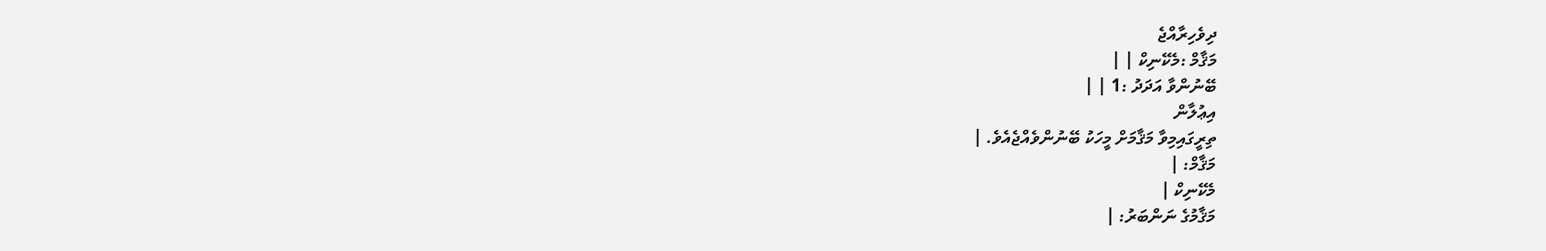ދިވެހިރާއްޖެ
މަޤާމް :މެކޭނިކް | |
ބޭނުންވާ އަދަދު :1 | |
އިޢުލާން
ތިރީގައިމިވާ މަޤާމަށް މީހަކު ބޭނުންވެއްޖެއެވެ. |
މަޤާމް: |
މެކޭނިކް |
މަޤާމުގެ ނަންބަރު: |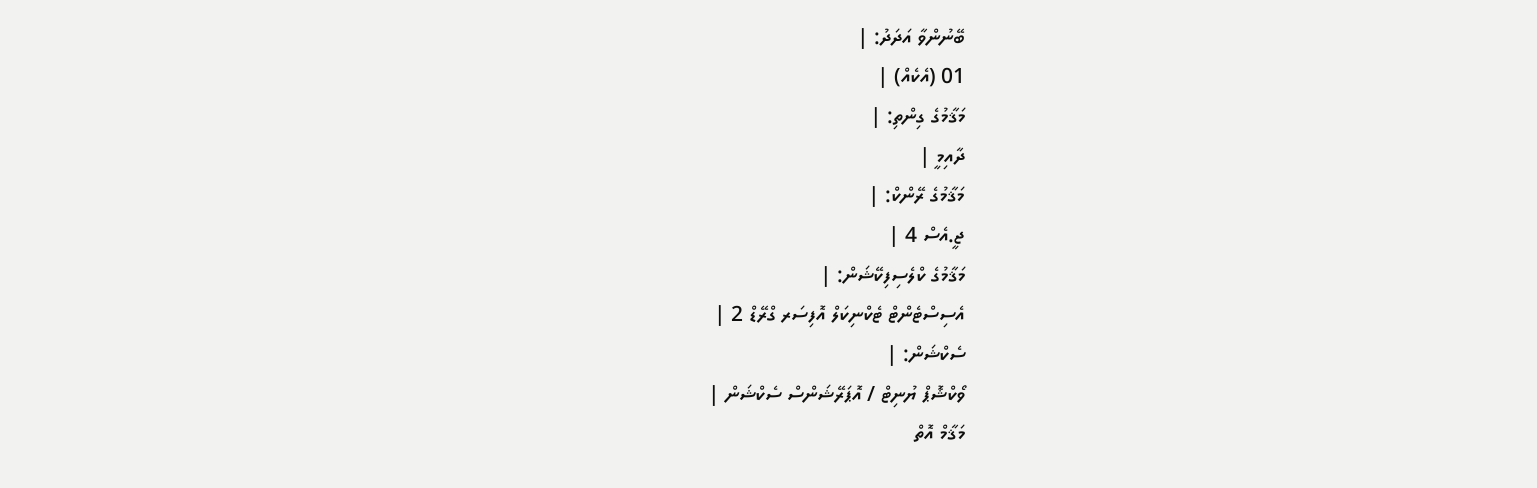ބޭނުންވާ އަދަދު: |
01 (އެކެއް) |
މަޤާމުގެ ގިންތި: |
ދާއިމީ |
މަޤާމުގެ ރޭންކް: |
ޖީ.އެސް 4 |
މަޤާމުގެ ކްލެސިފިކޭޝަން: |
އެސިސްޓެންޓް ޓެކްނިކަލް އޮފިސަރ ގްރޭޑް 2 |
ސެކްޝަން: |
ވޯކްޝޮޕް ޔުނިޓް / އޮޕަރޭޝަންސް ސެކްޝަން |
މަޤާމް އޮތް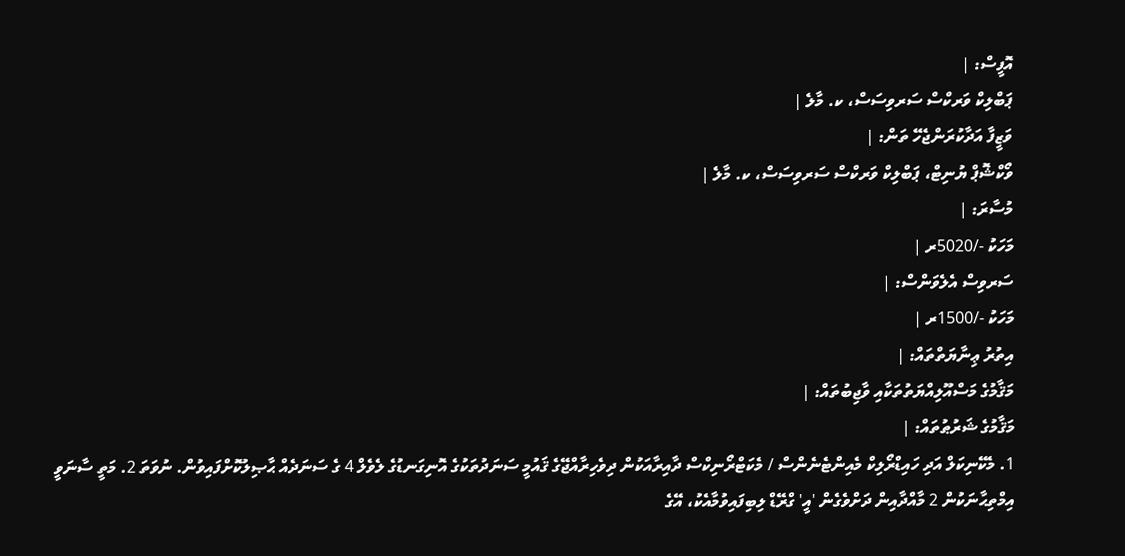އޮފީސް: |
ޕަބްލިކް ވަރކްސް ސަރވިސަސް، ކ. މާލެ |
ވަޒީފާ އަދާކުރަންޖެހޭ ތަން: |
ވޯކްޝޮޕް ޔުނިޓް، ޕަބްލިކް ވަރކްސް ސަރވިސަސް، ކ. މާލެ |
މުސާރަ: |
މަހަކު -/5020ރ |
ސަރވިސް އެލެވަންސް: |
މަހަކު -/1500ރ |
އިތުރު ޢިނާޔަތްތައް: |
މަޤާމުގެ މަސްއޫލިއްޔަތުތަކާއި ވާޖިބުތައް: |
މަޤާމުގެ ޝަރުޠުތައް: |
1. މެކޭނިކަލް އަދި ހައިޑްރޯލިކް މެއިންޓެނެންސް / މެކަޓްރޯނިކްސް ދާއިރާއަކުން ދިވެހިރާއްޖޭގެ ޤައުމީ ސަނަދުތަކުގެ އޮނިގަނޑުގެ ލެވެލް 4 ގެ ސަނަދެއް ޙާޞިލުކޮށްފައިވުން. ނުވަތަ 2. މަތީ ސާނަވީ އިމްތިޙާނަކުން 2 މާއްދާއިން ދަށްވެގެން 'އީ' ގްރޭޑް ލިބިފައިވުމާއެކު، އޭގެ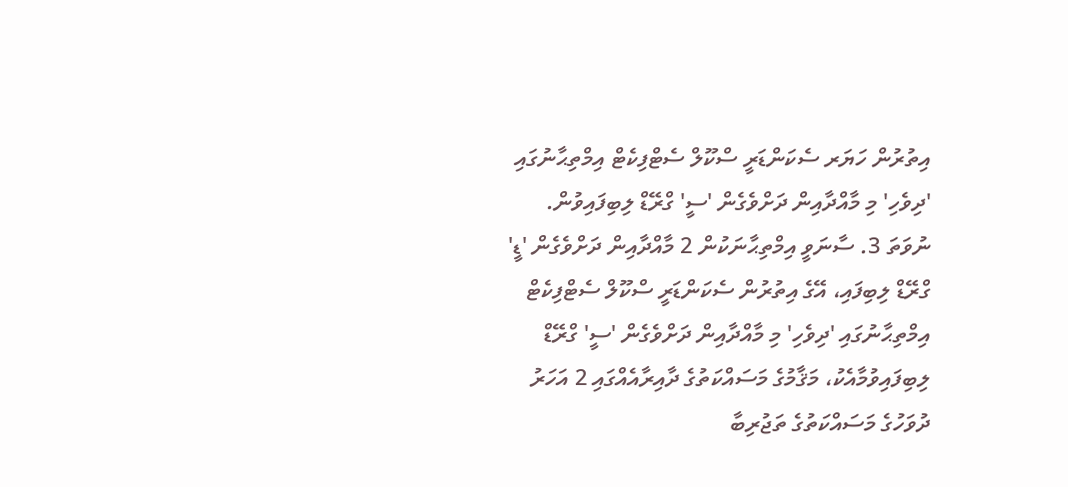އިތުރުން ހަޔަރ ސެކަންޑަރީ ސްކޫލް ސެޓްފިކެޓް އިމްތިޙާނުގައި 'ދިވެހި' މި މާއްދާއިން ދަށްވެގެން 'ސީ' ގްރޭޑް ލިބިފައިވުން. ނުވަތަ 3. ސާނަވީ އިމްތިޙާނަކުން 2 މާއްދާއިން ދަށްވެގެން 'ޑީ' ގްރޭޑް ލިބިފައި، އޭގެ އިތުރުން ސެކަންޑަރީ ސްކޫލް ސެޓްފިކެޓް އިމްތިޙާނުގައި 'ދިވެހި' މި މާއްދާއިން ދަށްވެގެން 'ސީ' ގްރޭޑް ލިބިފައިވުމާއެކު، މަޤާމުގެ މަސައްކަތުގެ ދާއިރާއެއްގައި 2 އަހަރު ދުވަހުގެ މަސައްކަތުގެ ތަޖުރިބާ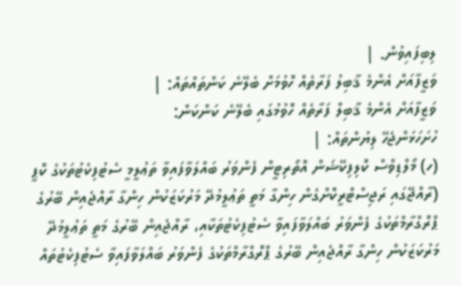ލިބިފައިވުން. |
ވަޒީފާއަށް އެންމެ ޤާބިލު ފަރާތެއް ހޮވުމަށް ބެލޭނެ ކަންތައްތައް: |
ވަޒީފާއަށް އެންމެ ޤާބިލް ފަރާތެއް ހޮވުމުގައި ބެލޭނެ ކަންކަން:
ހުށަހަޅަންޖެހޭ ލިޔުންތައް: |
(ހ) މޯލްޑިވްސް ކޮލިފިކޭޝަން އޮތޯރިޓީން ފެންވަރު ބައްލަވާފައިވާ ތަޢުލީމީ ސެޓުފިކެޓުތަކުގެ ކޮޕީ (ރާއްޖޭގައި ރަޖިސްޓްރީކޮށްގެން ހިންގާ މަތީ ތަޢުލީމުދޭ މަރުކަޒަކުން ހިންގާ ރާއްޖެއިން ބޭރުގެ ޕްރޮގްރާމްތަކުގެ ފެންވަރު ބައްލަވާފައިވާ ސެޓުފިކެޓުތަކާއި، ރާއްޖެއިން ބޭރުގެ މަތީ ތަޢުލީމުދޭ މަރުކަޒަކުން ހިންގާ ރާއްޖެއިން ބޭރުގެ ޕްރޮގްރާމްތަކުގެ ފެންވަރު ބައްލަވާފައިވާ ސެޓުފިކެޓުތައް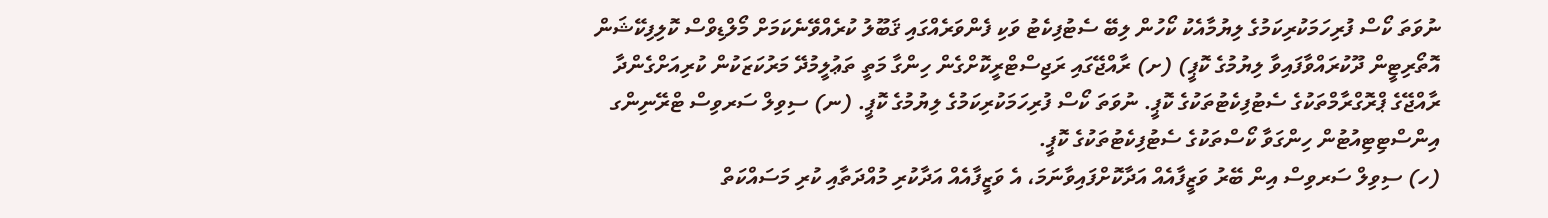ނުވަތަ ކޯސް ފުރިހަމަކުރިކަމުގެ ލިޔުމާއެކު ކޯހުން ލިބޭ ސެޓުފިކެޓު ވަކި ފެންވަރެއްގައި ޤަބޫލު ކުރެއްވޭނެކަމަށް މޯލްޑިވްސް ކޮލިފިކޭޝަން އޮތޯރިޓީން ދޫކުރައްވާފައިވާ ލިޔުމުގެ ކޮޕީ) (ށ) ރާއްޖޭގައި ރަޖިސްޓްރީކޮށްގެން ހިންގާ މަތީ ތަޢުލީމުދޭ މަރުކަޒަކުން ކުރިއަށްގެންދާ ރާއްޖޭގެ ޕްރޮގްރާމްތަކުގެ ސެޓުފިކެޓުތަކުގެ ކޮޕީ. ނުވަތަ ކޯސް ފުރިހަމަކުރިކަމުގެ ލިޔުމުގެ ކޮޕީ. (ނ) ސިވިލް ސަރވިސް ޓްރޭނިންގ އިންސްޓިޓިއުޓުން ހިންގަވާ ކޯސްތަކުގެ ސެޓުފިކެޓުތަކުގެ ކޮޕީ.
(ހ) ސިވިލް ސަރވިސް އިން ބޭރު ވަޒީފާއެއް އަދާކޮށްފައިވާނަމަ، އެ ވަޒީފާއެއް އަދާކުރި މުއްދަތާއި ކުރި މަސައްކަތް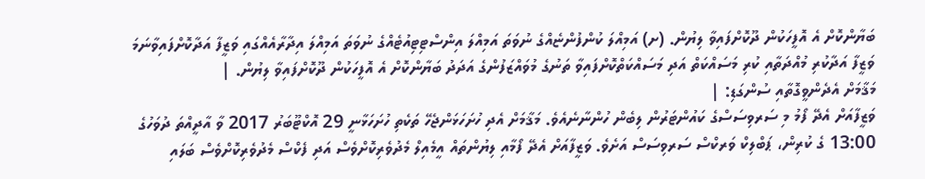ބަޔާންކޮށް އެ އޮފީހަކުން ދޫކޮށްފައިވާ ލިޔުން. (ށ) އަމިއްލަ ކުންފުންޏެއްގެ ނުވަތަ އަމިއްލަ އިންސްޓިޓިއުޓެއްގެ ނުވަތަ އަމިއްލަ އިދާރާއެއްގައި ވަޒީފާ އަދާކޮށްފައިވާނަމަ ވަޒީފާ އަދާކުރި މުއްދަތާއި ކުރި މަސައްކަތް އަދި މަސައްކަތްކޮށްފައިވާ ތަނުގެ މުވައްޒަފުންގެ އަދަދު ބަޔާންކޮށް އެ އޮފީހަކުން ދޫކޮށްފައިވާ ލިޔުން. |
މަޤާމަށް އެދެންވީގޮތާއި ސުންގަޑި: |
ވަޒީފާއަށް އެދޭ ފޯމު މި ސަރވިސަސްގެ ކައުންޓަރުން ލިބެން ހުންނާނެއެވެ. މަޤާމަށް އެދި ހުށަހަޅަންޖެހޭ ތަކެތި ހުށަހަޅާނީ 29 އޮކްޓޫބަރު 2017 ވާ އާދީއްތަ ދުވަހުގެ 13:00 ގެ ކުރިން، ޕަބްލިކް ވަރކްސް ސަރވިސަސް އަށެވެ. ވަޒީފާއަށް އެދޭ ފޯމާއި ލިޔުންތައް އީމެއިލް މެދުވެރިކޮށްވެސް އަދި ފެކްސް މެދުވެރިކޮށްވެސް ބަލައި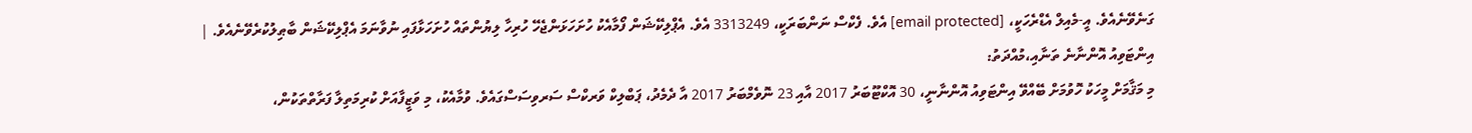ގަނެވޭނެއެވެ. އީ-މެއިލް އެޑްރެހަކީ، [email protected] އެވެ. ފެކްސް ނަންބަރަކީ، 3313249 އެވެ. އެޕްލިކޭޝަން ފޯމާއެކު ހުށަހަޅަންޖެހޭ ހުރިހާ ލިޔުންތައް ހުށަހަޅާފައި ނުވާނަމަ އެޕްލިކޭޝަން ބާޠިލުކުރެވޭނެއެވެ. |
އިންޓަވިއު އޮންނާނެ ތަނާއި،މުއްދަތު:
މި މަޤާމަށް މީހަކު ހޮވުމަށް ބޭއްވޭ އިންޓަވިއު އޮންނާނީ، 30 އޮކްޓޫބަރު 2017 އާއި 23 ނޮވެމްބަރު 2017 އާ ދެމެދު، ޕަބްލިކް ވަރކްސް ސަރވިސަސްގައެވެ. ވުމާއެކު، މި ވަޒީފާއަށް ކުރިމަތިލާ ފަރާތްތަކުން،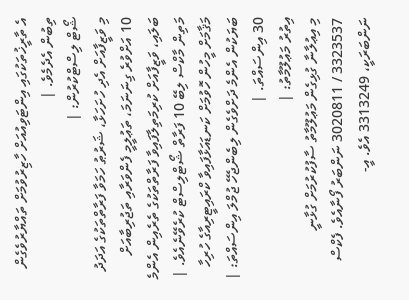އެ ތާރީޚުތަކުގައި އިންޓަވިއުއަށް ހާޒިރުވުމަށް ތައްޔާރުވެގެން ތިބުން އެދެމެވެ. |
ޝޯޓް ލިސްޓްކުރުން: |
މި ވަޒީފާއަށް އެދި ހުށަހަޅާ، ޝަރުޠު ހަމަވާ ފަރާތްތަކުގެ އަދަދު 10 އަށްވުރެ ގިނަނަމަ، ތަޢުލީމީ ފެންވަރާއި ތަޖުރިބާއަށް ބަލައި، ވަޒީފާއަށް ކުރިމަތިލާފައިވާ ފަރާތްތަކުގެ ތެރެއިން އެންމެ މަތިން މާކްސް ލިބޭ 10 ފަރާތް ޝޯޓްލިސްޓް ކުރެވޭނެއެވެ. |
މަޤާމަށް މީހުން ހޮވުމަށް ކަނޑައަޅާފައިވާ ކްރައިޓީރިއާގެ ހުރިހާ ބަޔަކުން އެންމެ ދަށްވެގެން ލިބެންޖެހޭ ޖުމްލަ އިންސައްތަ: |
30 އިންސައްތަ. |
އިތުރު މަޢުލޫމާތު: |
މި އިޢުލާނާ ގުޅިގެން މަޢުލޫމާތު ސާފުކުރުމަށް ގުޅާނީ 3323537 / 3020811 ނަންބަރު ފޯނާއެވެ. ފެކްސް ނަންބަރަކީ، 3313249 އެވެ. އީ-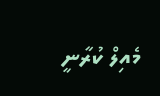މެއިލް ކުރާނީ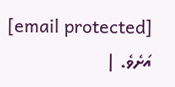[email protected] އަށެވެ. |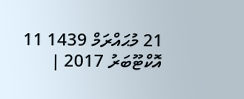21 މުޙައްރަމް 1439 11 އޮކްޓޫބަރު 2017 |